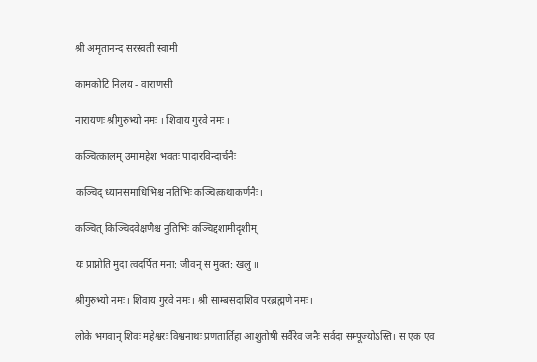श्री अमृतानन्द सरस्वती स्वामी

कामकोटि निलय - वाराणसी

नारायणः श्रीगुरुभ्यो नमः । शिवाय गुरवे नमः ।

कञ्चित्कालम् उमामहेश भवतः पादारविन्दार्चनैः

कञ्चिद् ध्यानसमाधिभिश्च नतिभिः कञ्चित्कथाकर्णनैः।

कञ्चित् किञ्चिदवेक्षणैश्च नुतिभिः कञ्चिद्दशामीदृशीम्

यः प्राप्नोति मुदा त्वदर्पित मना: जीवन् स मुक्त: खलु ॥

श्रीगुरुभ्यो नमः। शिवाय गुरवे नमः। श्री साम्बसदाशिव परब्रह्मणे नमः।

लोके भगवान् शिवः महेश्वरः विश्वनाथः प्रणतार्तिहा आशुतोषी सर्वैरेव जनैः सर्वदा सम्पूज्योऽस्ति। स एक एव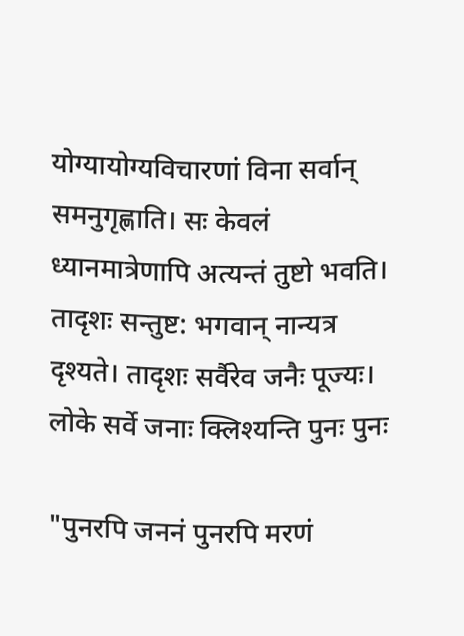योग्यायोग्यविचारणां विना सर्वान् समनुगृह्णाति। सः केवलं ध्यानमात्रेणापि अत्यन्तं तुष्टो भवति। तादृशः सन्तुष्ट: भगवान् नान्यत्र दृश्यते। तादृशः सर्वैरेव जनैः पूज्यः। लोके सर्वे जनाः क्लिश्यन्ति पुनः पुनः

"पुनरपि जननं पुनरपि मरणं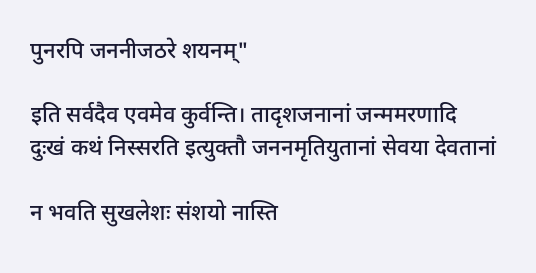पुनरपि जननीजठरे शयनम्"

इति सर्वदैव एवमेव कुर्वन्ति। तादृशजनानां जन्ममरणादि दुःखं कथं निस्सरति इत्युक्तौ जननमृतियुतानां सेवया देवतानां

न भवति सुखलेशः संशयो नास्ति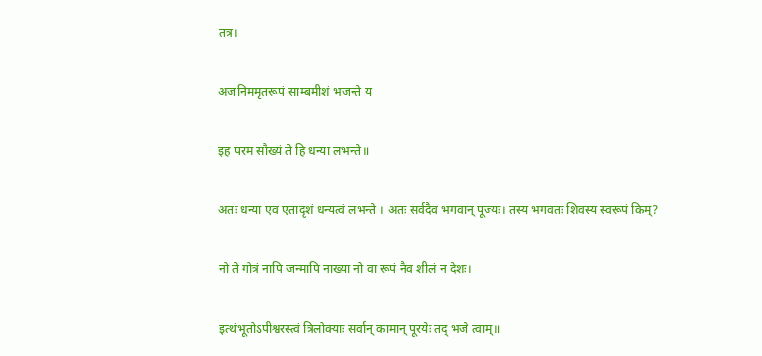तत्र।

अजनिममृतरूपं साम्बमीशं भजन्ते य

इह परम सौख्यं ते हि धन्या लभन्ते॥

अतः धन्या एव एतादृशं धन्यत्वं लभन्ते । अतः सर्वदैव भगवान् पूज्यः। तस्य भगवतः शिवस्य स्वरूपं किम्?

नो ते गोत्रं नापि जन्मापि नाख्या नो वा रूपं नैव शीलं न देशः।

इत्थंभूतोऽपीश्वरस्त्वं त्रिलोक्याः सर्वान् कामान् पूरयेः तद् भजे त्वाम्॥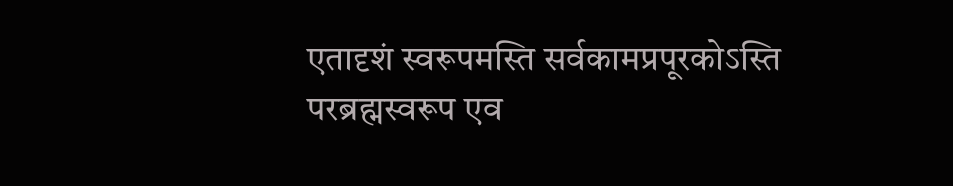एतादृशं स्वरूपमस्ति सर्वकामप्रपूरकोऽस्ति परब्रह्मस्वरूप एव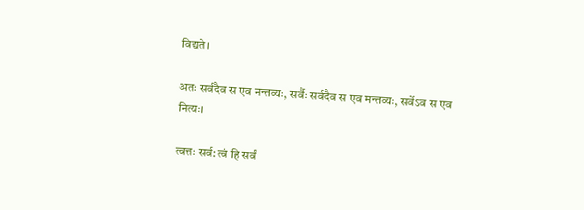विद्यते।

अतः सर्वदैव स एव नन्तव्यः, सर्वैः सर्वदैव स एव मन्तव्यः, सर्वेऽव स एव नित्यः।

त्वत्तः सर्व: त्वं हि सर्वं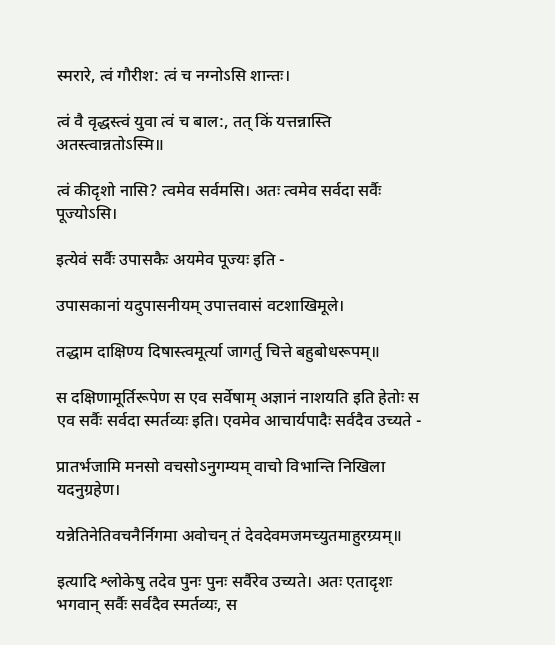स्मरारे, त्वं गौरीश: त्वं च नग्नोऽसि शान्तः।

त्वं वै वृद्धस्त्वं युवा त्वं च बाल:, तत् किं यत्तन्नास्ति अतस्त्वान्नतोऽस्मि॥

त्वं कीदृशो नासि? त्वमेव सर्वमसि। अतः त्वमेव सर्वदा सर्वैः पूज्योऽसि।

इत्येवं सर्वैः उपासकैः अयमेव पूज्यः इति -

उपासकानां यदुपासनीयम् उपात्तवासं वटशाखिमूले।

तद्धाम दाक्षिण्य दिषास्त्वमूर्त्या जागर्तु चित्ते बहुबोधरूपम्॥

स दक्षिणामूर्तिरूपेण स एव सर्वेषाम् अज्ञानं नाशयति इति हेतोः स एव सर्वैः सर्वदा स्मर्तव्यः इति। एवमेव आचार्यपादैः सर्वदैव उच्यते -

प्रातर्भजामि मनसो वचसोऽनुगम्यम् वाचो विभान्ति निखिला यदनुग्रहेण।

यन्नेतिनेतिवचनैर्निगमा अवोचन् तं देवदेवमजमच्युतमाहुरग्र्यम्॥

इत्यादि श्लोकेषु तदेव पुनः पुनः सर्वैरेव उच्यते। अतः एतादृशः भगवान् सर्वैः सर्वदैव स्मर्तव्यः, स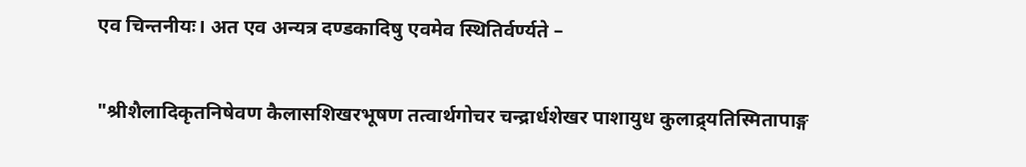एव चिन्तनीयः। अत एव अन्यत्र दण्डकादिषु एवमेव स्थितिर्वर्ण्यते –

"श्रीशैलादिकृतनिषेवण कैलासशिखरभूषण तत्वार्थगोचर चन्द्रार्धशेखर पाशायुध कुलाद्र्यतिस्मितापाङ्ग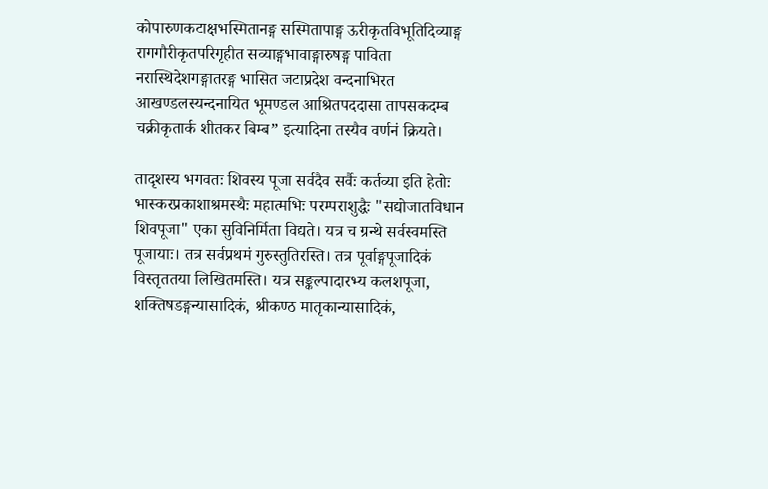कोपारुणकटाक्षभस्मितानङ्ग सस्मितापाङ्ग ऊरीकृतविभूतिदिव्याङ्ग रागगौरीकृतपरिगृहीत सव्याङ्गभावाङ्गारुषङ्ग पाविता नरास्थिदेशगङ्गातरङ्ग भासित जटाप्रदेश वन्दनाभिरत आखण्डलस्यन्दनायित भूमण्डल आश्रितपददासा तापसकदम्ब चक्रीकृतार्क शीतकर बिम्ब” इत्यादिना तस्यैव वर्णनं क्रियते।

तादृशस्य भगवतः शिवस्य पूजा सर्वदैव सर्वैः कर्तव्या इति हेतोः भास्करप्रकाशाश्रमस्थैः महात्मभिः परम्पराशुद्धैः "सद्योजातविधान शिवपूजा" एका सुविनिर्मिता विद्यते। यत्र च ग्रन्थे सर्वस्वमस्ति पूजायाः। तत्र सर्वप्रथमं गुरुस्तुतिरस्ति। तत्र पूर्वाङ्गपूजादिकं विस्तृततया लिखितमस्ति। यत्र सङ्कल्पादारभ्य कलशपूजा, शक्तिषडङ्गन्यासादिकं, श्रीकण्ठ मातृकान्यासादिकं,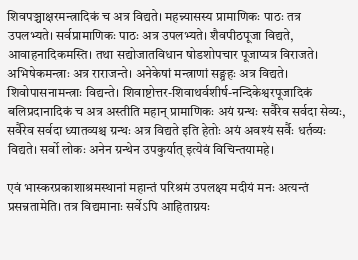शिवपञ्चाक्षरमन्त्रादिकं च अत्र विद्यते। महन्न्यासस्य प्रामाणिकः पाठः तत्र उपलभ्यते। सर्वप्रामाणिकः पाठः अत्र उपलभ्यते। शैवपीठपूजा विद्यते, आवाहनादिकमस्ति। तथा सद्योजातविधान षोडशोपचार पूजाप्यत्र विराजते। अभिषेकमन्त्राः अत्र राराजन्ते। अनेकेषां मन्त्राणां सङ्ग्रहः अत्र विद्यते। शिवोपासनामन्त्राः विद्यन्ते। शिवाष्टोत्तर-शिवाथर्वशीर्ष-नन्दिकेश्वरपूजादिकं बलिप्रदानादिकं च अत्र अस्तीति महान् प्रामाणिकः अयं ग्रन्थः सर्वैरेव सर्वदा सेव्यः, सर्वैरेव सर्वदा ध्यातव्यश्च ग्रन्थः अत्र विद्यते इति हेतोः अयं अवश्यं सर्वैः धर्तव्यः विद्यते। सर्वो लोकः अनेन ग्रन्थेन उपकुर्यात् इत्येवं विचिन्तयामहे।

एवं भास्करप्रकाशाश्रमस्थानां महान्तं परिश्रमं उपलक्ष्य मदीयं मनः अत्यन्तं प्रसन्नतामेति। तत्र विद्यमानाः सर्वेऽपि आहिताग्नयः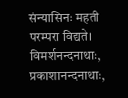संन्यासिनः महती परम्परा विद्यते। विमर्शनन्दनाथाः, प्रकाशानन्दनाथाः,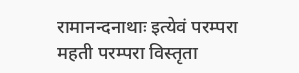रामानन्दनाथाः इत्येवं परम्परा महती परम्परा विस्तृता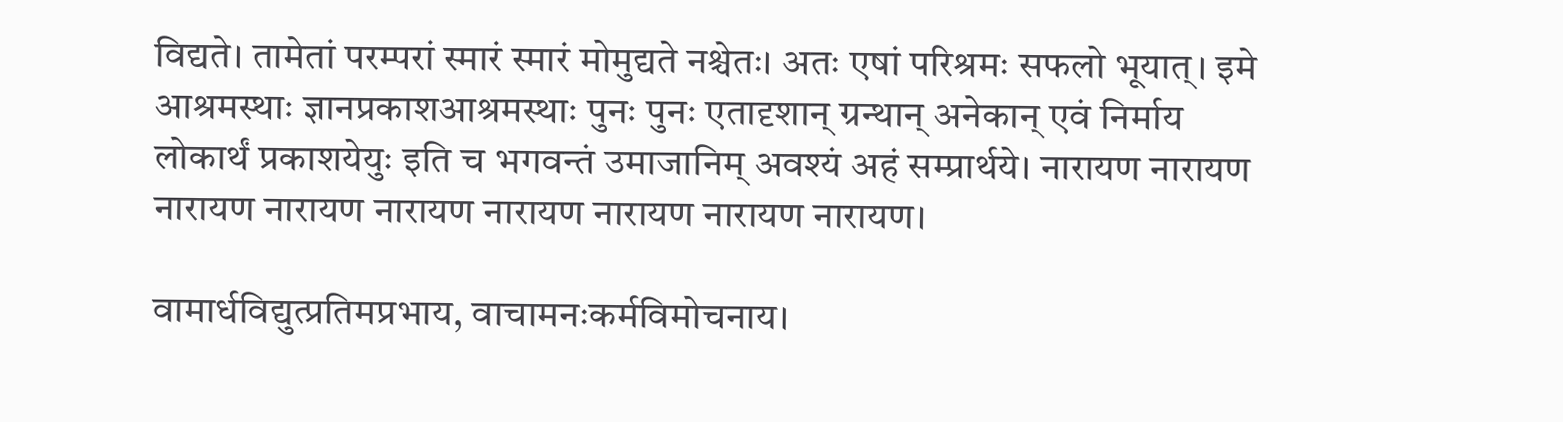विद्यते। तामेतां परम्परां स्मारं स्मारं मोमुद्यते नश्चेतः। अतः एषां परिश्रमः सफलो भूयात्। इमे आश्रमस्थाः ज्ञानप्रकाशआश्रमस्थाः पुनः पुनः एतादृशान् ग्रन्थान् अनेकान् एवं निर्माय लोकार्थं प्रकाशयेयुः इति च भगवन्तं उमाजानिम् अवश्यं अहं सम्प्रार्थये। नारायण नारायण नारायण नारायण नारायण नारायण नारायण नारायण नारायण।

वामार्धविद्युत्प्रतिमप्रभाय, वाचामनःकर्मविमोचनाय।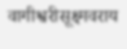वागीश्वरीसूक्ष्मवराय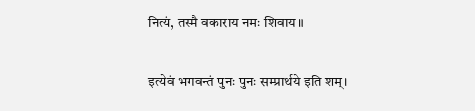नित्यं, तस्मै वकाराय नमः शिवाय॥

इत्येवं भगवन्तं पुनः पुनः सम्प्रार्थये इति शम्।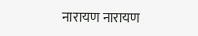नारायण नारायण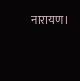नारायण।